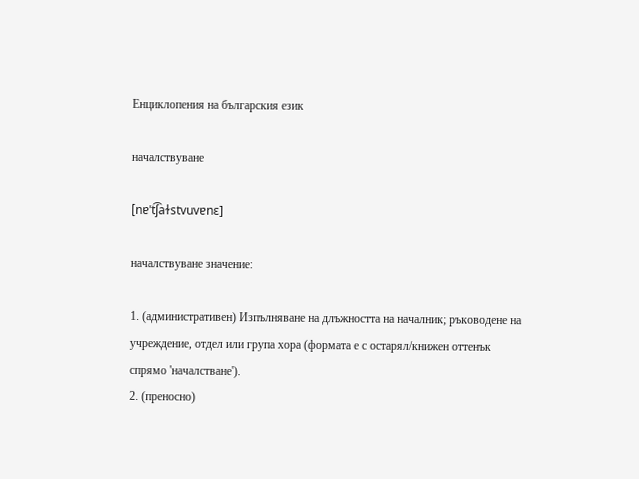Енциклопения на българския език

началствуване

[nɐˈt͡ʃaɫstvuvɐnɛ]

началствуване значение:

1. (административен) Изпълняване на длъжността на началник; ръководене на учреждение, отдел или група хора (формата е с остарял/книжен оттенък спрямо 'началстване').
2. (преносно)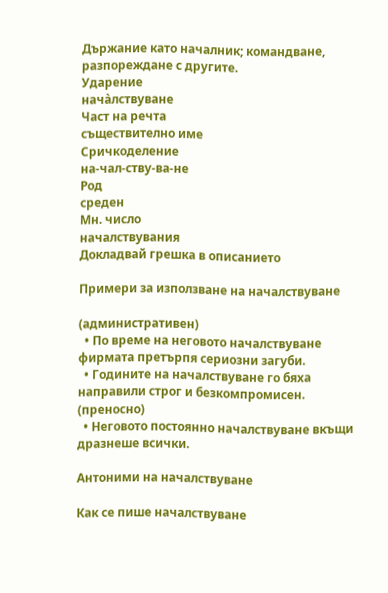Държание като началник; командване, разпореждане с другите.
Ударение
нача̀лствуване
Част на речта
съществително име
Сричкоделение
на-чал-ству-ва-не
Род
среден
Мн. число
началствувания
Докладвай грешка в описанието

Примери за използване на началствуване

(административен)
  • По време на неговото началствуване фирмата претърпя сериозни загуби.
  • Годините на началствуване го бяха направили строг и безкомпромисен.
(преносно)
  • Неговото постоянно началствуване вкъщи дразнеше всички.

Антоними на началствуване

Как се пише началствуване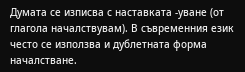Думата се изписва с наставката -уване (от глагола началствувам). В съвременния език често се използва и дублетната форма началстване.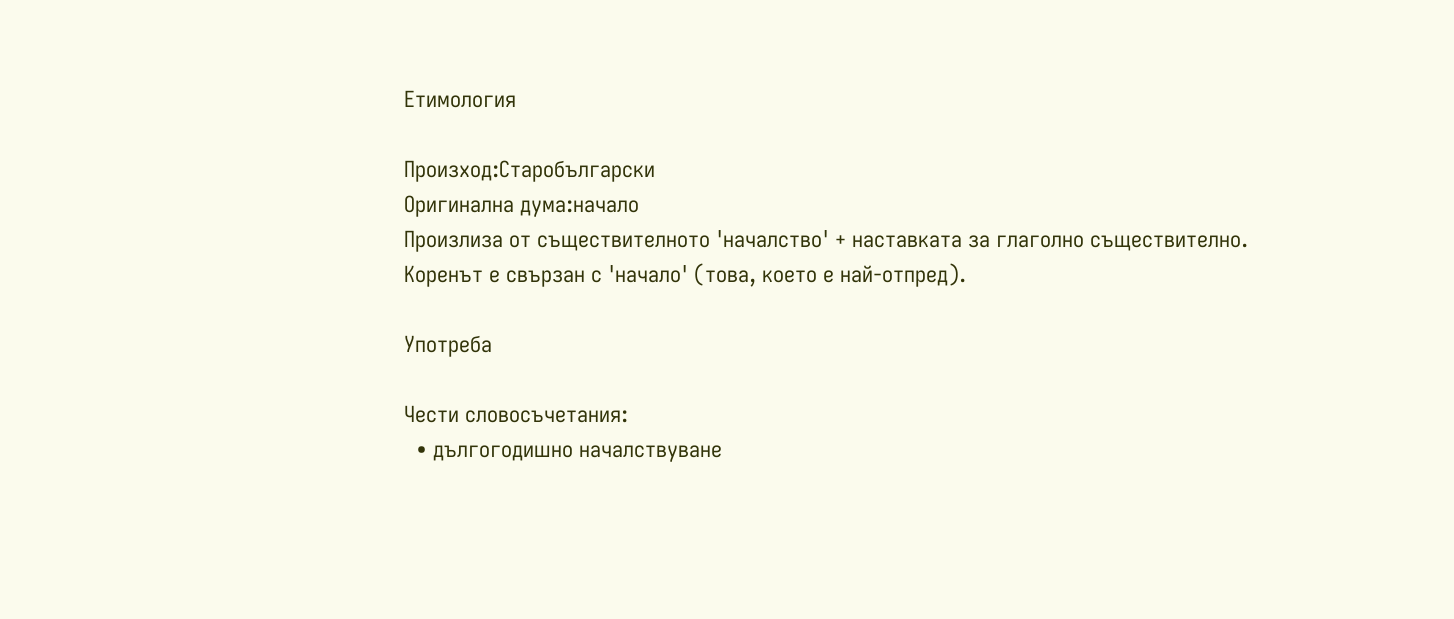Етимология

Произход:Старобългарски
Оригинална дума:начало
Произлиза от съществителното 'началство' + наставката за глаголно съществително. Коренът е свързан с 'начало' (това, което е най-отпред).

Употреба

Чести словосъчетания:
  • дългогодишно началствуване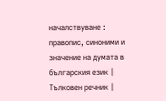началствуване : правопис, синоними и значение на думата в българския език | Тълковен речник |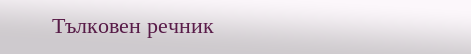Тълковен речник